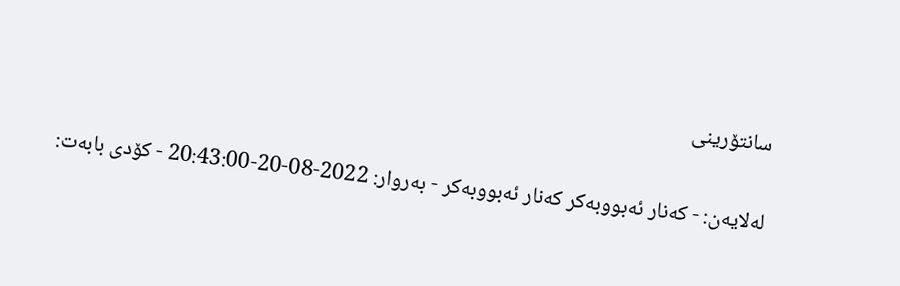سانتۆرینی

له‌لایه‌ن: - کەنار ئەبووبەکر کەنار ئەبووبەکر - به‌روار: 2022-08-20-20:43:00 - کۆدی بابەت: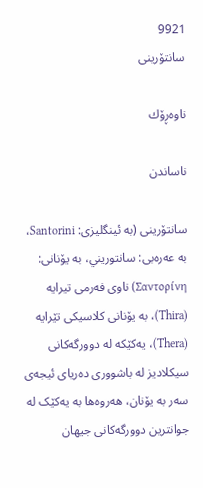9921
سانتۆرینی

ناوه‌ڕۆك

ناساندن

سانتۆرینی (بە ئینگلیزی: Santorini، بە عەرەبی: سانتوريني، بە یۆنانی: Σαντορίνη) ناوی فەرمی تیرایە (Thira)، بە یۆنانی کلاسیکی تێرایە (Thera)، یەکێکە لە دوورگەکانی سیکلادیز لە باشووری دەریای ئیجەی سەر بە یۆنان، هەروەها بە یەکێک لە جوانترین دوورگەکانی جیهان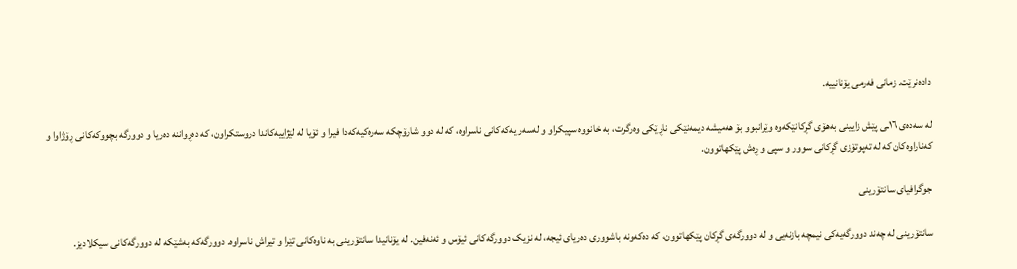دادەنرێت. زمانی فەرمی یۆنانییە.

لە سەدەی ١٦ـی پێش زایینی بەهۆی گڕکانێکەوە وێرانبوو بۆ هەمیشە دیمەنێکی ناڕێکی وەرگرت، بە خانووە سپیکراو و لەسەر یەکەکانی ناسراوە، کە لە دوو شارۆچکە سەرەکیەکەدا فیرا و ئۆیا لە لێژاییەکاندا دروستکراون، کە دەڕواننە دەریا و دوورگە بچووکەکانی ڕۆژاوا و کەناراوەکان کە لە تەپوتۆزی گڕکانی سوور و سپی و ڕەش پێکهاتوون.

جوگرافیای سانتۆرینی

سانتۆرینی لە چەند دوورگەیەکی نیمچە بازنەیی و لە دوورگەی گڕکان پێکهاتوون، کە دەکەونە باشووری دەریای ئیجە، لە نزیک دوورگەکانی ئیۆس و ئەنەفین. لە یۆنانیدا سانتۆرینی بە ناوەکانی تێرا و تیراش ناسراوە. دوورگەکە بەشێکە لە دوورگەکانی سیکلادیز.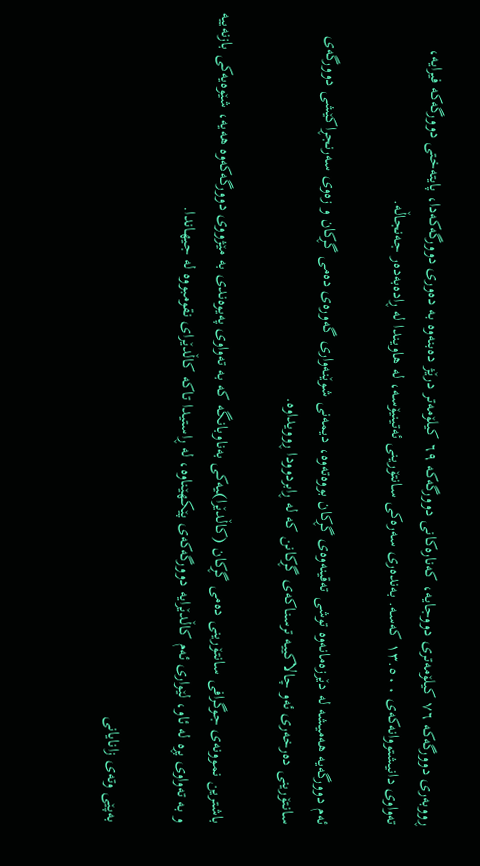ڕووبەری دوورگەکە ٧٦ کیلۆمەتری دووجایە، کەنارەکانی دوورگەکە ٦٩ کیلۆمەتر درێژ دەبنەوە بە دەوری دوورگەکەدا، پایتەختی دوورگەکە فیرایە، تەواوی دانیشتووانەکەی ١٣.٥٠٠ کەسە. بەندەری سەرەکی سانتۆرینی ئەتینیۆسە، لە هاویندا لە ڕادەبەدەر جەنجاڵە.

ئەم دوورگەیە هەمیشە لە دێرزەمانەوە توشی تەقینەوەی گڕکان بووەتەوە، دیمەنی شوێنەواری گەورەی دەمی گڕکان و زەوی سەرنجڕاکێشی دوورگەی سانتۆرینی دەرخەری ئەو چالاکییە ترسناکەی گڕکانن کە لە ڕابردوودا ڕوویداوە.

باشترین نموونەی جوگرافی سانتۆرینی دەمی گڕکان (کاڵدێرا)ـیەکی بەناوبانگە کە بە تەواوی پەیوەندی بە مێژووی دوورگەکەوە هەیە، شێوەیەکی بازنەییە و بە تەواوی پڕە لە ئاو، لێواری ئەم کاڵدێرایە دوورگەکەی پێکهێناوە، لە ڕاستیدا تاکە کاڵدێرای نقومبووە لە جیهاندا.

بەپێی وتەی زانایانی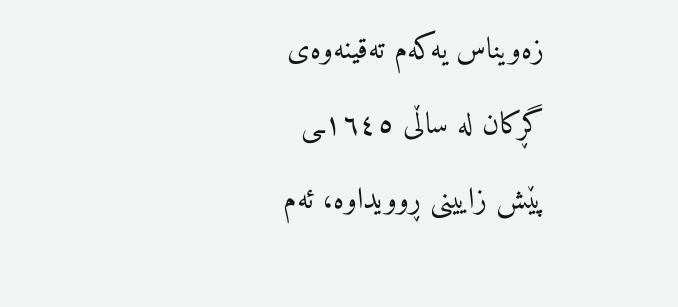زەویناس یەکەم تەقینەوەی گڕکان لە ساڵی ١٦٤٥ـی پێش زایینی ڕوویداوە، ئەم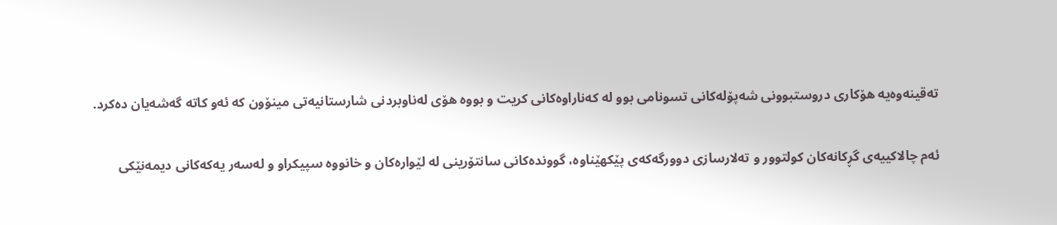تەقینەوەیە هۆکاری دروستبوونی شەپۆلەکانی تسونامی بوو لە کەناراوەکانی کریت و بووە هۆی لەناوبردنی شارستانیەتی مینۆون کە ئەو کاتە گەشەیان دەکرد.

ئەم چالاکییەی گڕکانەکان کولتوور و تەلارسازی دوورگەکەی پێکهێناوە، گووندەکانی سانتۆرینی لە لێوارەکان و خانووە سپیکراو و لەسەر یەکەکانی دیمەنێکی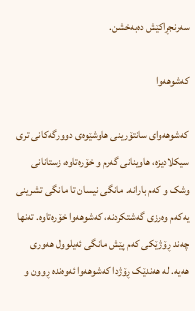سەرنجڕاکێش دەبەخشن.

کەشوهەوا

کەشوهەوای سانتۆرینی هاوشێوەی دوورگەکانی تری سیکلادیزە، هاوینانی گەرم و خۆرەتاوە، زستانانی وشک و کەم بارانە. مانگی نیسان تا مانگی تشرینی یەکەم وەرزی گەشتکردنە، کەشوهەوا خۆرەتاوە. تەنها چەند ڕۆژێکی کەم پێش مانگی ئەیلوول هەوری هەیە. لە هەندێک ڕۆژدا کەشوهەوا ئەوەندە ڕوون و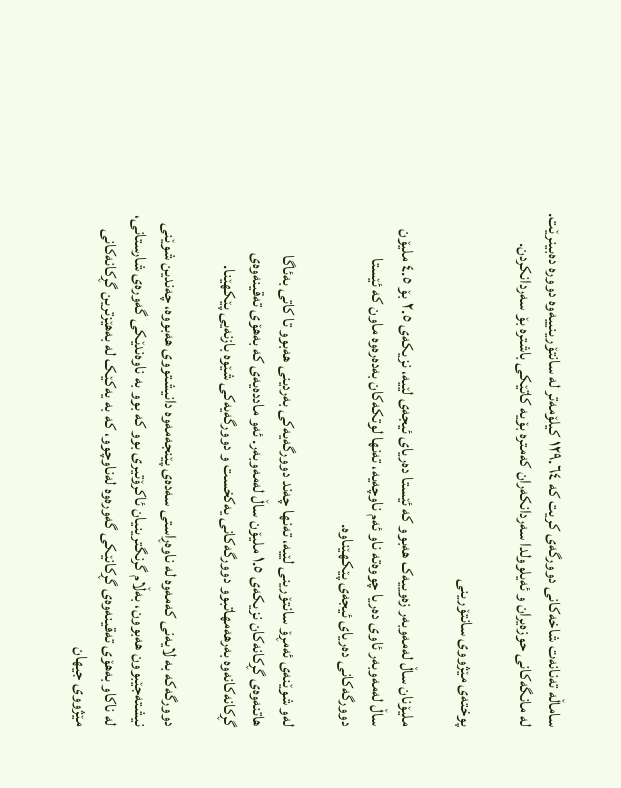ساماڵە تەنانەت شاخەکانی دوورگەی کریت کە ١٢٩.٦٤ کیلۆمەتر لە سانتۆرینییەوە دوورە دەبینرێت. لە مانگەکانی حوزەیران و ئەیلوولدا سەردانکەران کەمترە بۆیە کاتێکی باشترە بۆ سەردانکردن.

پوختەی مێژووی سانتۆرینی

ملیۆنان ساڵ لەمەوبەر زەوییەک هەبوو کە ئێستا دەریای ئیجەی لێیە، نزیکەی ٢.٥ بۆ ٤.٥ ملیۆن ساڵ لەمەوبەر ئاوی دەریا چووەتە ناو ئەم ناوچەیە، تەنها لوتکەکان بەدەرەوە ماون کە ئێستا دوورگەکانی دەریای ئیجەی پێکهێناوە.

لەو شوێنەی ئەمڕۆ سانتۆرینی لێیە، تەنها چەند دوورگەیەکی بەردینی هەبوو تا کاتی بەئاگا هاتنەوەی گڕکانەکان نزیکەی ١.٥ ملیۆن ساڵ لەمەوبەر. ئەو ماددەیەی کە بەهۆی تەقینەوەی گڕکانەکانەوە بەرهەمهاتبوو دوورگەکانی یەکخست و دوورگەیەکی شێوە بازنەیی پێکهێنا.

دوورگەکە بە لایەنی کەمەوە لە ناوەڕاستی سەدەی پێنجەمەوە دانیشتووی هەبووە، چەندین شوێنی نیشتەجێبوون هەبوون، بەڵام گرنگترینیان ئاکرۆتیری بوو کە بوو بە ناوەندێکی گەورەی شارستانی، لە ناکاو بەهۆی تەقینەوەی گڕکانێکی گەورەوە لەناوچوو، کە بە یەکێک لە بەهێزترین گڕکانەکانی مێژووی جیهان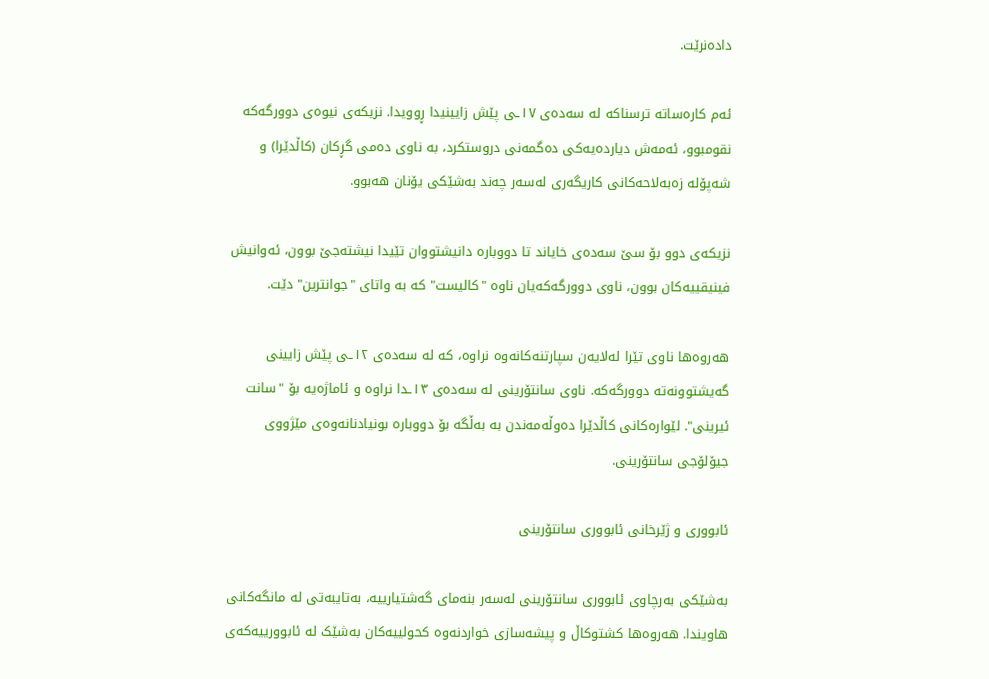دادەنرێت.

ئەم کارەساتە ترسناکە لە سەدەی ١٧ـی پێش زایینیدا ڕوویدا. نزیکەی نیوەی دوورگەکە نقومبوو، ئەمەش دیاردەیەکی دەگمەنی دروستکرد، بە ناوی دەمی گڕکان (کاڵدێرا) و شەپۆلە زەبەلاحەکانی کاریگەری لەسەر چەند بەشێکی یۆنان هەبوو.

نزیکەی دوو بۆ سێ سەدەی خایاند تا دووبارە دانیشتووان تێیدا نیشتەجێ بوون، ئەوانیش فینیقییەکان بوون، ناوی دوورگەکەیان ناوە "کالیست" کە بە واتای "جوانترین" دێت.

هەروەها ناوی تێرا لەلایەن سپارتنەکانەوە نراوە، کە لە سەدەی ١٢ـی پێش زایینی گەیشتوونەتە دوورگەکە. ناوی سانتۆرینی لە سەدەی ١٣ـدا نراوە و ئاماژەیە بۆ "سانت ئیرینی". لێوارەکانی کاڵدێرا دەوڵەمەندن بە بەڵگە بۆ دووبارە بونیادنانەوەی مێژووی جیۆلۆجی سانتۆرینی.

ئابووری و ژێرخانی ئابووری سانتۆرینی

بەشێکی بەرچاوی ئابووری سانتۆرینی لەسەر بنەمای گەشتیارییە، بەتایبەتی لە مانگەکانی هاویندا. هەروەها کشتوکاڵ و پیشەسازی خواردنەوە کحولییەکان بەشێک لە ئابوورییەکەی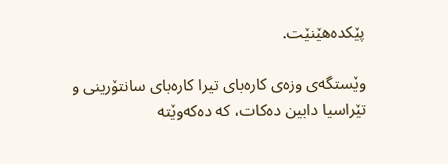پێکدەهێنێت.

وێستگەی وزەی کارەبای تیرا کارەبای سانتۆرینی و تێراسیا دابین دەکات، کە دەکەوێتە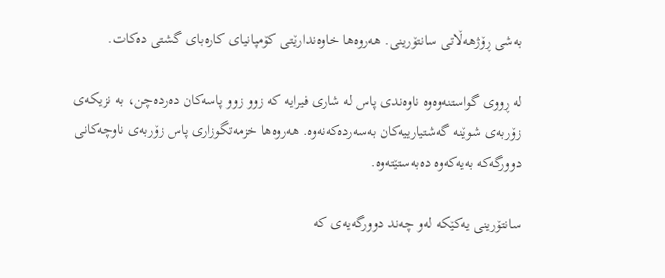بەشی ڕۆژهەڵاتی سانتۆرینی. هەروەها خاوەندارێتی کۆمپانیای کارەبای گشتی دەکات.

لە ڕووی گواستنەوەوە ناوەندی پاس لە شاری فیرایە کە زوو زوو پاسەکان دەردەچن، بە نزیکەی زۆربەی شوێنە گەشتیارییەکان بەسەردەکەنەوە. هەروەها خزمەتگوزاری پاس زۆربەی ناوچەکانی دوورگەکە بەیەکەوە دەبەستێتەوە.

سانتۆرینی یەکێکە لەو چەند دوورگەیەی کە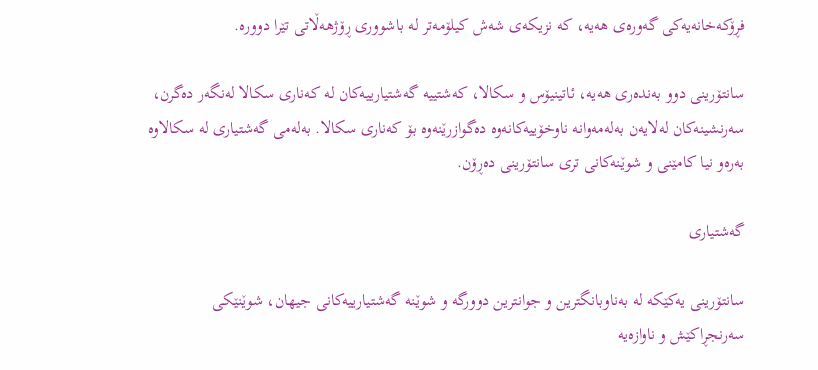فڕۆکەخانەیەکی گەورەی هەیە، کە نزیکەی شەش کیلۆمەتر لە باشووری ڕۆژهەڵاتی تێرا دوورە.

سانتۆرینی دوو بەندەری هەیە، ئاتینیۆس و سکالا، کەشتییە گەشتیارییەکان لە کەناری سکالا لەنگەر دەگرن، سەرنشینەکان لەلایەن بەلەمەوانە ناوخۆییەکانەوە دەگوازرێنەوە بۆ کەناری سکالا. بەلەمی گەشتیاری لە سکالاوە بەرەو نیا کامێنی و شوێنەکانی تری سانتۆرینی دەڕۆن.

گەشتیاری

سانتۆرینی یەکێکە لە بەناوبانگترین و جوانترین دوورگە و شوێنە گەشتیارییەکانی جیهان، شوێنێکی سەرنجڕاکێش و ناوازەیە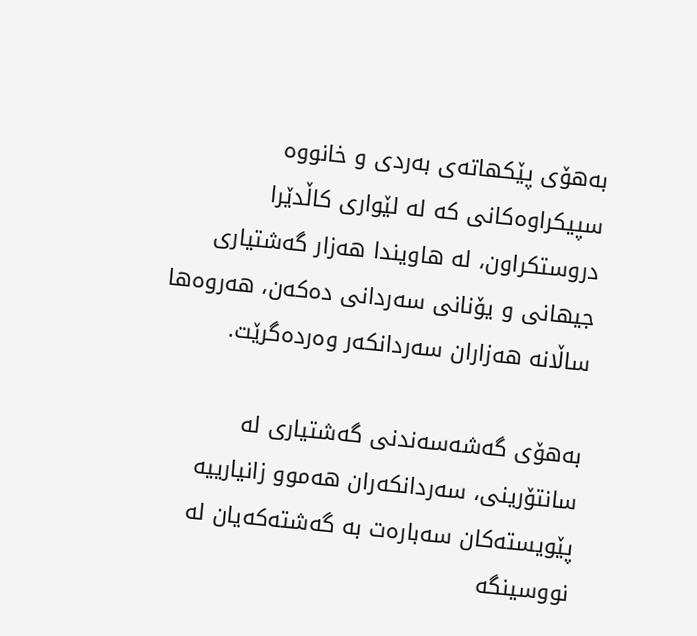بەهۆی پێکهاتەی بەردی و خانووە سپیکراوەکانی کە لە لێواری کاڵدێرا دروستکراون، لە هاویندا هەزار گەشتیاری جیهانی و یۆنانی سەردانی دەکەن، هەروەها ساڵانە هەزاران سەردانکەر وەردەگرێت.

بەهۆی گەشەسەندنی گەشتیاری لە سانتۆرینی، سەردانکەران هەموو زانیارییە پێویستەکان سەبارەت بە گەشتەکەیان لە نووسینگە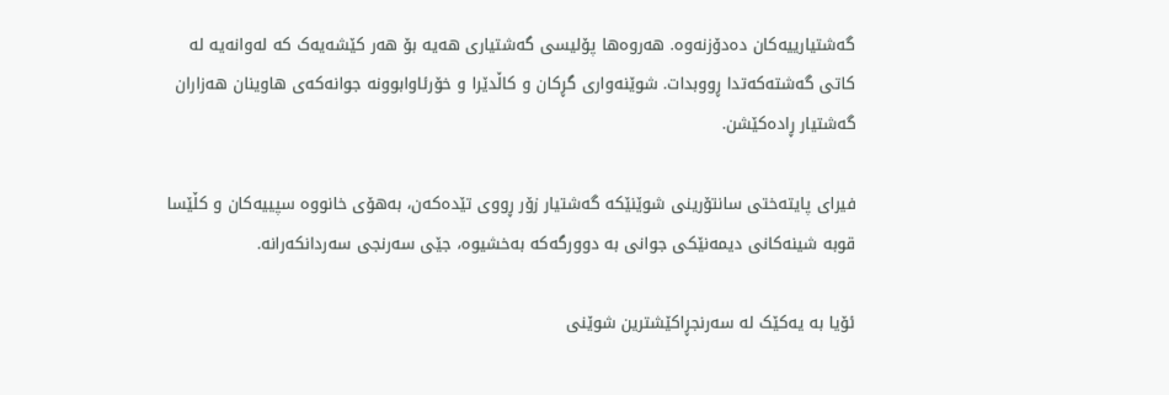گەشتیارییەکان دەدۆزنەوە. هەروەها پۆلیسی گەشتیاری هەیە بۆ هەر کێشەیەک کە لەوانەیە لە کاتی گەشتەکەتدا ڕووبدات. شوێنەواری گڕکان و کاڵدێرا و خۆرئاوابوونە جوانەکەی هاوینان هەزاران گەشتیار ڕادەکێشن.

فیرای پایتەختی سانتۆرینی شوێنێکە گەشتیار زۆر ڕووی تێدەکەن، بەهۆی خانووە سپییەکان و کڵێسا قوبە شینەکانی دیمەنێکی جوانی بە دوورگەکە بەخشیوە، جێی سەرنجی سەردانکەرانە.

ئۆیا بە یەکێک لە سەرنجڕاکێشترین شوێنی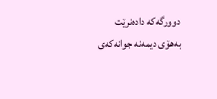دوورگەکە دادەنرێت بەهۆی دیمەنە جوانەکەی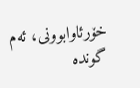خۆرئاوابوونی، ئەم گوندە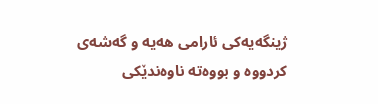ژینگەیەکی ئارامی هەیە و گەشەی کردووە و بووەتە ناوەندێکی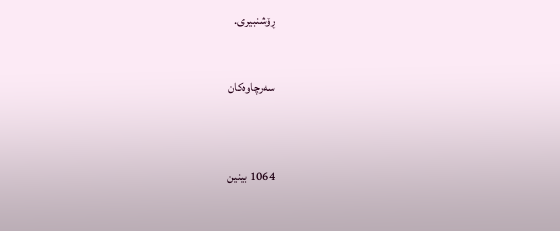ڕۆشنبیری.


سەرچاوەکان



1064 بینین